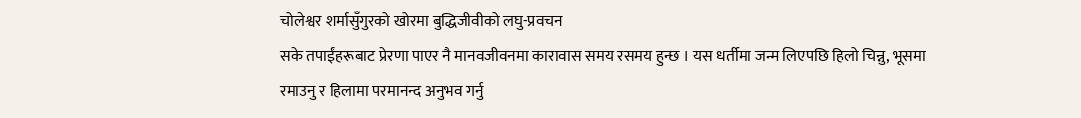चोलेश्वर शर्मासुँगुरको खोरमा बुद्धिजीवीको लघु-प्रवचन
सके तपाईंहरूबाट प्रेरणा पाएर नै मानवजीवनमा कारावास समय रसमय हुन्छ । यस धर्तीमा जन्म लिएपछि हिलो चिन्नु, भूसमा रमाउनु र हिलामा परमानन्द अनुभव गर्नु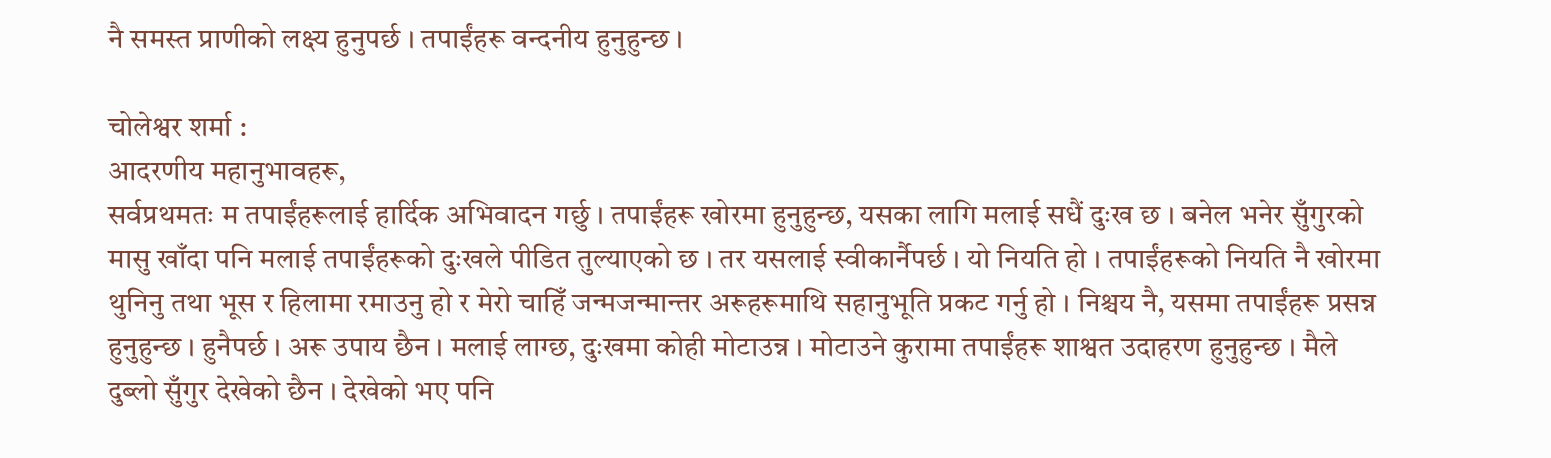नै समस्त प्राणीको लक्ष्य हुनुपर्छ । तपाईंहरू वन्दनीय हुनुहुन्छ ।

चोलेश्वर शर्मा :
आदरणीय महानुभावहरू,
सर्वप्रथमतः म तपाईंहरूलाई हार्दिक अभिवादन गर्छु । तपाईंहरू खोरमा हुनुहुन्छ, यसका लागि मलाई सधैं दुःख छ । बनेल भनेर सुँगुरको मासु खाँदा पनि मलाई तपाईंहरूको दुःखले पीडित तुल्याएको छ । तर यसलाई स्वीकार्नैपर्छ । यो नियति हो । तपाईंहरूको नियति नै खोरमा थुनिनु तथा भूस र हिलामा रमाउनु हो र मेरो चाहिँ जन्मजन्मान्तर अरूहरूमाथि सहानुभूति प्रकट गर्नु हो । निश्चय नै, यसमा तपाईंहरू प्रसन्न हुनुहुन्छ । हुनैपर्छ । अरू उपाय छैन । मलाई लाग्छ, दुःखमा कोही मोटाउन्न । मोटाउने कुरामा तपाईंहरू शाश्वत उदाहरण हुनुहुन्छ । मैले दुब्लो सुँगुर देखेको छैन । देखेको भए पनि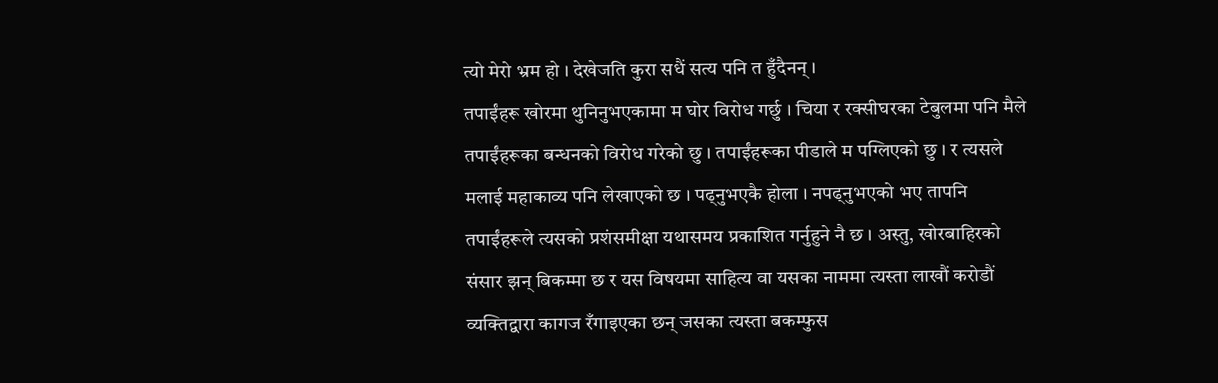त्यो मेरो भ्रम हो । देखेजति कुरा सधैं सत्य पनि त हुँदैनन् ।
तपाईंहरू खोरमा थुनिनुभएकामा म घोर विरोध गर्छु । चिया र रक्सीघरका टेबुलमा पनि मैले तपाईंहरूका बन्धनको विरोध गरेको छु । तपाईंहरूका पीडाले म पग्लिएको छु । र त्यसले मलाई महाकाव्य पनि लेखाएको छ । पढ्नुभएकै होला । नपढ्नुभएको भए तापनि तपाईंहरूले त्यसको प्रशंसमीक्षा यथासमय प्रकाशित गर्नुहुने नै छ । अस्तु, खोरबाहिरको संसार झन् बिकम्मा छ र यस विषयमा साहित्य वा यसका नाममा त्यस्ता लाखौं करोडौं व्यक्तिद्वारा कागज रँगाइएका छन् जसका त्यस्ता बकम्फुस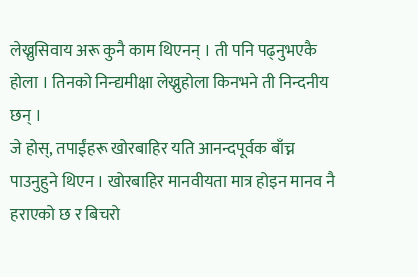लेख्नुसिवाय अरू कुनै काम थिएनन् । ती पनि पढ्नुभएकै होला । तिनको निन्द्यमीक्षा लेख्नुहोला किनभने ती निन्दनीय छन् ।
जे होस्, तपाईंहरू खोरबाहिर यति आनन्दपूर्वक बाँच्न पाउनुहुने थिएन । खोरबाहिर मानवीयता मात्र होइन मानव नै हराएको छ र बिचरो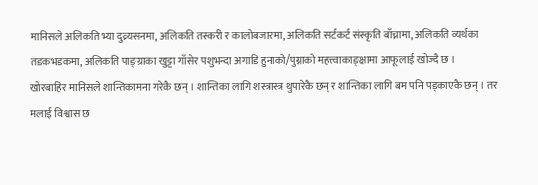मानिसले अलिकति भ्या दुव्र्यसनमा, अलिकति तस्करी र कालोबजारमा, अलिकति सर्टकर्ट संस्कृति बाँच्नामा, अलिकति व्यर्थका तडकभडकमा, अलिकति पाङ्ग्राका खुट्टा गाँसेर पशुभन्दा अगाडि हुनाको/पुग्नाको महत्त्वाकाङ्क्षामा आफूलाई खोज्दै छ ।
खोरबाहिर मानिसले शान्तिकामना गरेकै छन् । शान्तिका लागि शस्त्रास्त्र थुपारेकै छन् र शान्तिका लागि बम पनि पड्काएकै छन् । तर मलाई विश्वास छ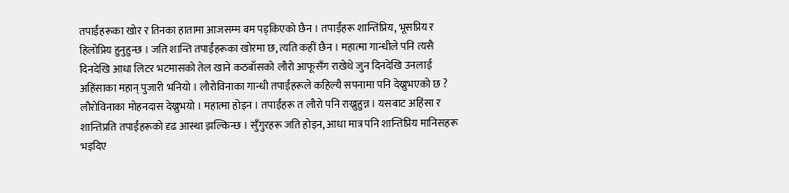तपाईंहरूका खोर र तिनका हातामा आजसम्म बम पड्किएको छैन । तपाईंहरू शान्तिप्रिय, भूसप्रिय र हिलोप्रिय हुनुहुन्छ । जति शान्ति तपाईंहरूका खोरमा छ, त्यति कहीं छैन । महात्मा गान्धीले पनि त्यसै दिनदेखि आधा लिटर भटमासको तेल खाने कठबाँसको लौरो आफूसँग राखेथे जुन दिनदेखि उनलाई अहिंसाका महान् पुजारी भनियो । लौरोविनाका गान्धी तपाईंहरूले कहिल्यै सपनामा पनि देख्नुभएको छ ? लौरोविनाका मोहनदास देख्नुभयो । महात्मा होइन । तपाईंहरू त लौरो पनि राख्नुहुन्न । यसबाट अहिंसा र शान्तिप्रति तपाईंहरूको दृढ आस्था झल्किन्छ । सुँगुरहरू जति होइन, आधा मात्र पनि शान्तिप्रिय मानिसहरू भइदिए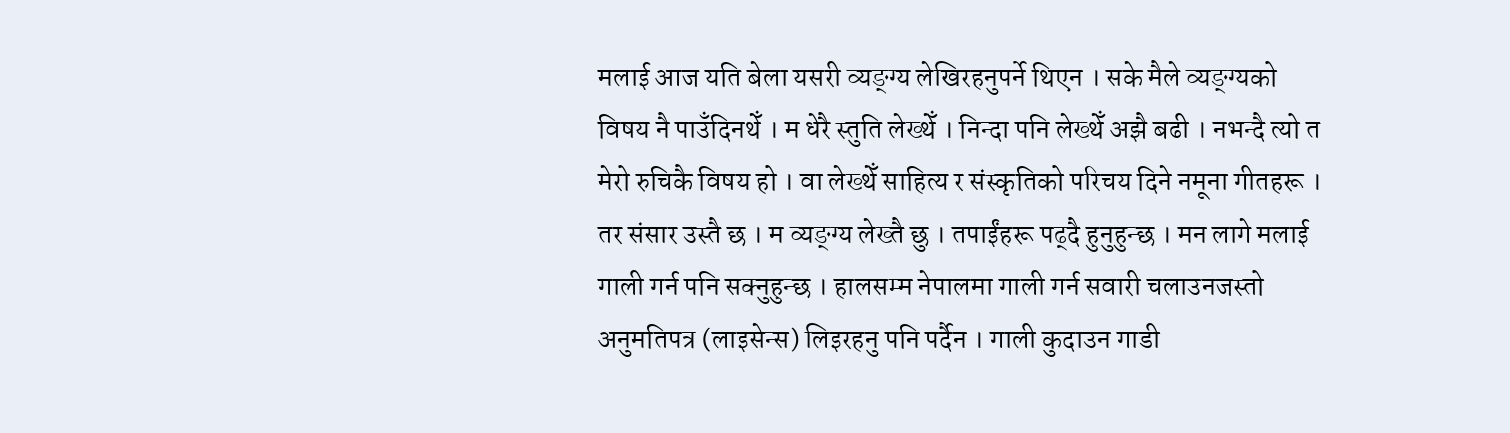मलाई आज यति बेला यसरी व्यङ्ग्य लेखिरहनुपर्ने थिएन । सके मैले व्यङ्ग्यको विषय नै पाउँदिनथेँ । म धेरै स्तुति लेख्थेँ । निन्दा पनि लेख्थेँ अझै बढी । नभन्दै त्यो त मेरो रुचिकै विषय हो । वा लेख्थेँ साहित्य र संस्कृतिको परिचय दिने नमूना गीतहरू । तर संसार उस्तै छ । म व्यङ्ग्य लेख्तै छु । तपाईंहरू पढ्दै हुनुहुन्छ । मन लागे मलाई गाली गर्न पनि सक्नुहुन्छ । हालसम्म नेपालमा गाली गर्न सवारी चलाउनजस्तो अनुमतिपत्र (लाइसेन्स) लिइरहनु पनि पर्दैन । गाली कुदाउन गाडी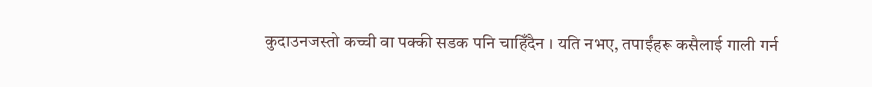कुदाउनजस्तो कच्ची वा पक्की सडक पनि चाहिँदैन । यति नभए, तपाईंहरू कसैलाई गाली गर्न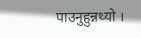पाउनुहुन्नथ्यो ।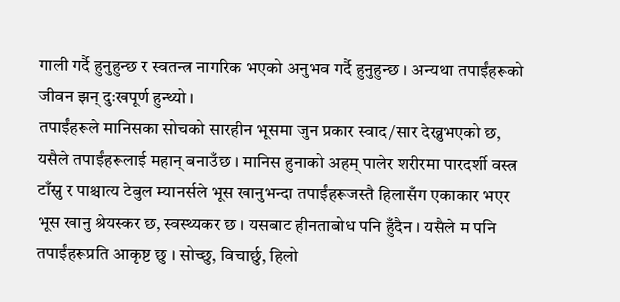गाली गर्दै हुनुहुन्छ र स्वतन्त्र नागरिक भएको अनुभव गर्दै हुनुहुन्छ । अन्यथा तपाईंहरूको जीवन झन् दुःखपूर्ण हुन्थ्यो ।
तपाईंहरूले मानिसका सोचको सारहीन भूसमा जुन प्रकार स्वाद/सार देख्नुभएको छ, यसैले तपाईंहरूलाई महान् बनाउँछ । मानिस हुनाको अहम् पालेर शरीरमा पारदर्शी वस्त्र टाँस्नु र पाश्चात्य टेबुल म्यानर्सले भूस खानुभन्दा तपाईंहरूजस्तै हिलासँग एकाकार भएर भूस खानु श्रेयस्कर छ, स्वस्थ्यकर छ । यसबाट हीनताबोध पनि हुँदैन । यसैले म पनि तपाईंहरूप्रति आकृष्ट छु । सोच्छु, विचार्छु, हिलो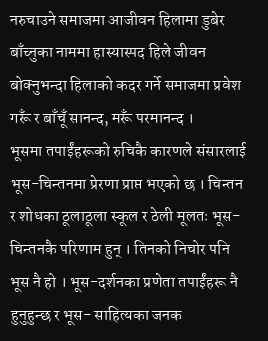नरुचाउने समाजमा आजीवन हिलामा डुबेर बाँच्नुका नाममा हास्यास्पद हिले जीवन बोक्नुभन्दा हिलाको कदर गर्ने समाजमा प्रवेश गरूँ र बाँचूँ सानन्द, मरूँ परमानन्द ।
भूसमा तपाईंहरूको रुचिकै कारणले संसारलाई भूस-चिन्तनमा प्रेरणा प्राप्त भएको छ । चिन्तन र शोधका ठूलाठूला स्कूल र ठेली मूलतः भूस-चिन्तनकै परिणाम हुन् । तिनको निचोर पनि भूस नै हो । भूस-दर्शनका प्रणेता तपाईंहरू नै हुनुहुन्छ र भूस- साहित्यका जनक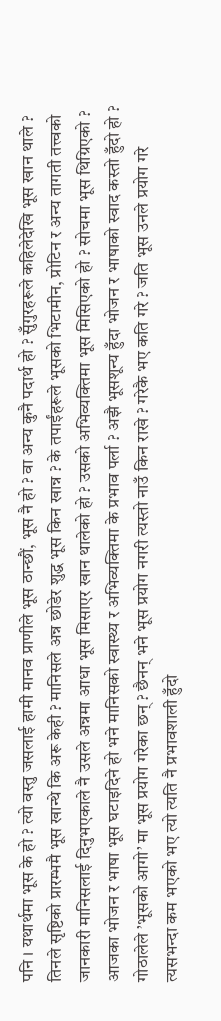पनि । यथार्थमा भूस के हो ? त्यो वस्तु जसलाई हामी मानव प्राणीले भूस ठान्छौं, भूस नै हो ? वा अन्य कुनै पदार्थ हो ? सुँगुरहरूले कहिलेदेखि भूस खान थाले ? तिनले सृष्टिको प्रारम्भमै भूस खान्थे कि अरू केही ? मानिसले अन्न छोडेर शुद्ध भूस किन खान्न ? के तपाईंहरूले भूसको भिटामीन, प्रोटिन र अन्य तागती तत्त्वको जानकारी मानिसलाई दिनुभएकाले नै उसले अन्नमा आधा भूस मिसाएर खान थालेको हो ? उसको अभिव्यक्तिमा भूस मिसिएको हो ? सोचमा भूस थिग्रिएको ? आजका भोजन र भाषा भूस घटाइदिने हो भने मानिसको स्वास्थ्य र अभिव्यक्तिमा के प्रभाव पर्ला ? अझै भूसशून्य हुँदा भोजन र भाषाको स्वाद कस्तो हुँदो हो ? गोठालेले ’भूसको आगो’ मा भूस प्रयोग गरेका छन् ? छैनन् भने भूस प्रयोग नगरी त्यस्तो नाउँ किन राखे ? गरेकै भए कति गरे ? जति भूस उनले प्रयोग गरे त्यसभन्दा कम भएको भए त्यो त्यति नै प्रभावशाली हुँदो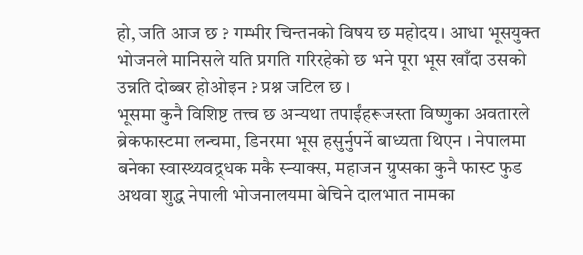हो, जति आज छ ? गम्भीर चिन्तनको विषय छ महोदय। आधा भूसयुक्त भोजनले मानिसले यति प्रगति गरिरहेको छ भने पूरा भूस खाँदा उसको उन्नति दोब्बर होओइन ? प्रश्न जटिल छ ।
भूसमा कुनै विशिष्ट तत्त्व छ अन्यथा तपाईंहरूजस्ता विष्णुका अवतारले ब्रेकफास्टमा लन्चमा, डिनरमा भूस हसुर्नुपर्ने बाध्यता थिएन । नेपालमा बनेका स्वास्थ्यवद्र्धक मकै स्न्याक्स, महाजन ग्रुप्सका कुनै फास्ट फुड अथवा शुद्ध नेपाली भोजनालयमा बेचिने दालभात नामका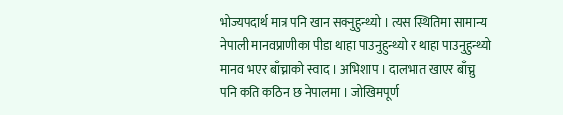भोज्यपदार्थ मात्र पनि खान सक्नुहुन्थ्यो । त्यस स्थितिमा सामान्य नेपाली मानवप्राणीका पीडा थाहा पाउनुहुन्थ्यो र थाहा पाउनुहुन्थ्यो मानव भएर बाँच्नाको स्वाद । अभिशाप । दालभात खाएर बाँच्नु पनि कति कठिन छ नेपालमा । जोखिमपूर्ण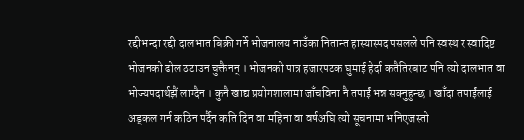रद्दीभन्दा रद्दी दालभात बिक्री गर्ने भोजनालय नाउँका नितान्त हास्यास्पद पसलले पनि स्वस्थ र स्वादिष्ट भोजनको ढोल ठटाउन चुक्तैनन् । भोजनको पात्र हजारपटक घुमाई हेर्दा कतैतिरबाट पनि त्यो दालभात वा भोज्यपदार्थझैं लाग्दैन । कुनै खाद्य प्रयोगशालामा जाँचविना नै तपाईं भन्न सक्नुहुन्छ । खाँदा तपाईंलाई अड्कल गर्न कठिन पर्दैन कति दिन वा महिना वा वर्षअघि त्यो सूचनामा भनिएजस्तो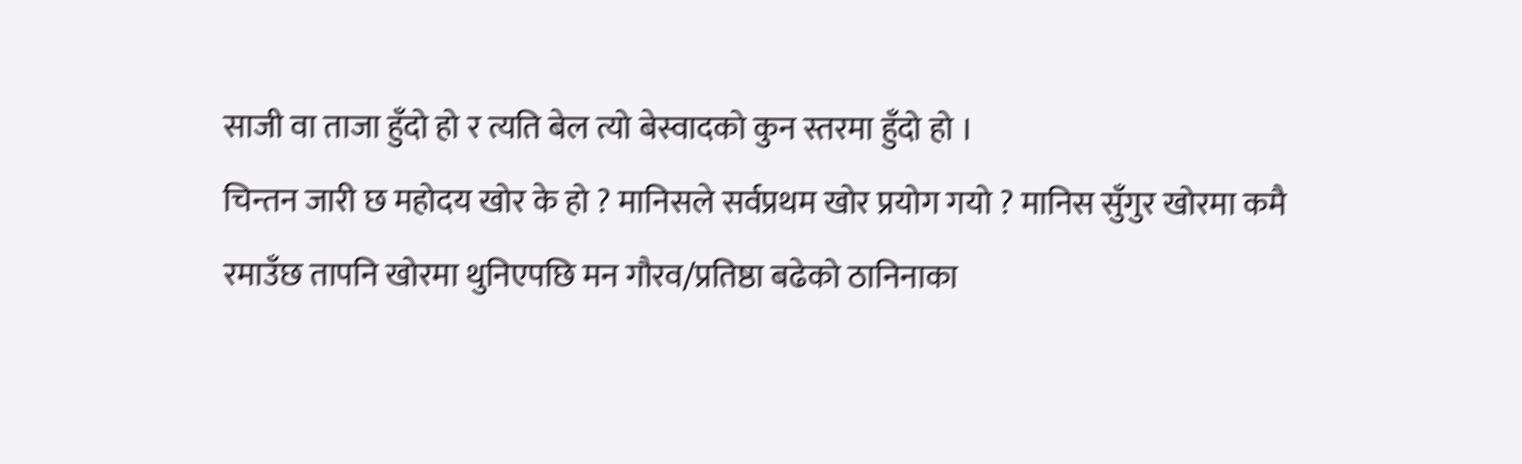साजी वा ताजा हुँदो हो र त्यति बेल त्यो बेस्वादको कुन स्तरमा हुँदो हो ।
चिन्तन जारी छ महोदय खोर के हो ? मानिसले सर्वप्रथम खोर प्रयोग गयो ? मानिस सुँगुर खोरमा कमै रमाउँछ तापनि खोरमा थुनिएपछि मन गौरव/प्रतिष्ठा बढेको ठानिनाका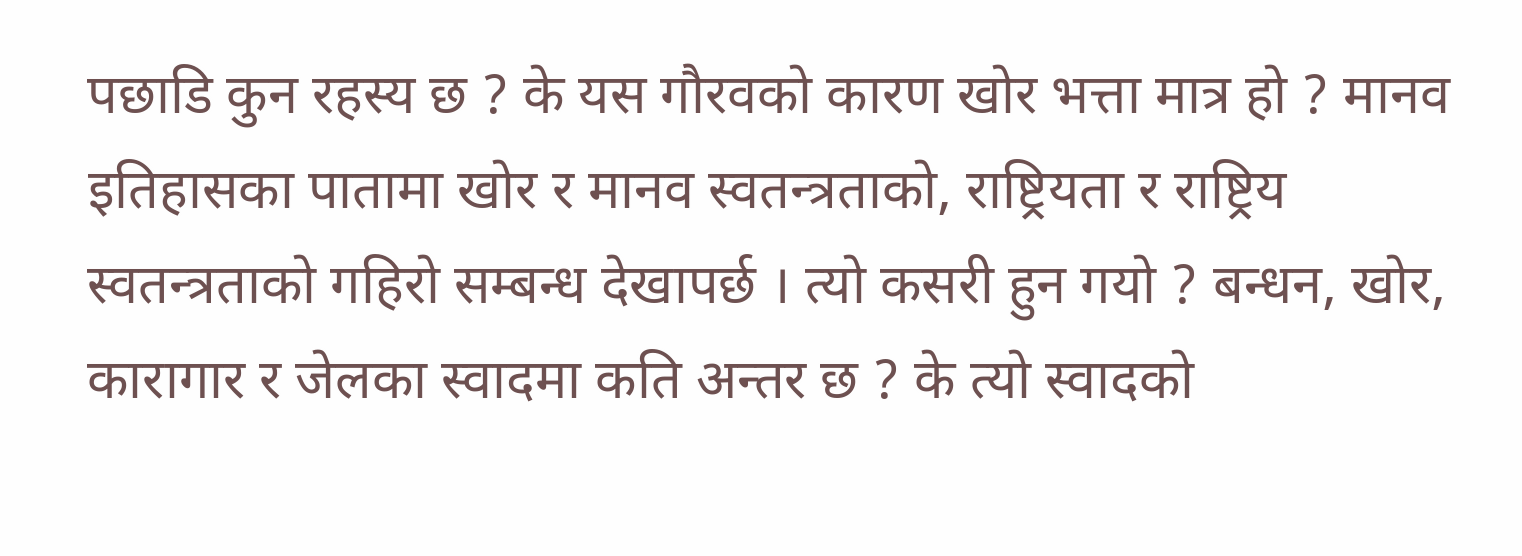पछाडि कुन रहस्य छ ? के यस गौरवको कारण खोर भत्ता मात्र हो ? मानव इतिहासका पातामा खोर र मानव स्वतन्त्रताको, राष्ट्रियता र राष्ट्रिय स्वतन्त्रताको गहिरो सम्बन्ध देखापर्छ । त्यो कसरी हुन गयो ? बन्धन, खोर, कारागार र जेलका स्वादमा कति अन्तर छ ? के त्यो स्वादको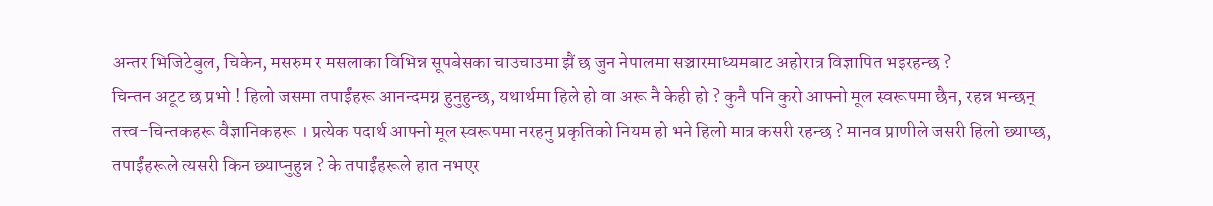अन्तर भिजिटेबुल, चिकेन, मसरुम र मसलाका विभिन्न सूपबेसका चाउचाउमा झैं छ जुन नेपालमा सञ्चारमाध्यमबाट अहोरात्र विज्ञापित भइरहन्छ ?
चिन्तन अटूट छ प्रभो ! हिलो जसमा तपाईंहरू आनन्दमग्न हुनुहुन्छ, यथार्थमा हिले हो वा अरू नै केही हो ? कुनै पनि कुरो आफ्नो मूल स्वरूपमा छैन, रहन्न भन्छन् तत्त्व-चिन्तकहरू वैज्ञानिकहरू । प्रत्येक पदार्थ आफ्नो मूल स्वरूपमा नरहनु प्रकृतिको नियम हो भने हिलो मात्र कसरी रहन्छ ? मानव प्राणीले जसरी हिलो छ्याप्छ, तपाईंहरूले त्यसरी किन छ्याप्नुहुन्न ? के तपाईंहरूले हात नभएर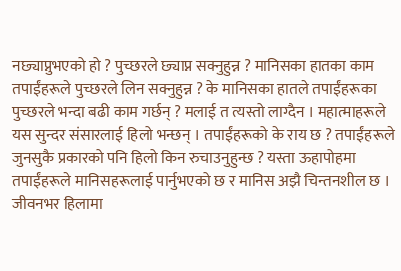नछ्याप्नुभएको हो ? पुच्छरले छ्याप्न सक्नुहुन्न ? मानिसका हातका काम तपाईंहरूले पुच्छरले लिन सक्नुहुन्न ? के मानिसका हातले तपाईंहरूका पुच्छरले भन्दा बढी काम गर्छन् ? मलाई त त्यस्तो लाग्दैन । महात्माहरूले यस सुन्दर संसारलाई हिलो भन्छन् । तपाईंहरूको के राय छ ? तपाईंहरूले जुनसुकै प्रकारको पनि हिलो किन रुचाउनुहुन्छ ? यस्ता ऊहापोहमा तपाईंहरूले मानिसहरूलाई पार्नुभएको छ र मानिस अझै चिन्तनशील छ । जीवनभर हिलामा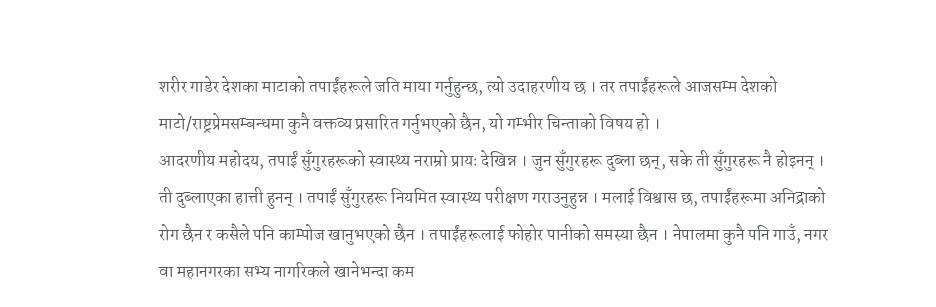शरीर गाडेर देशका माटाको तपाईंहरूले जति माया गर्नुहुन्छ, त्यो उदाहरणीय छ । तर तपाईंहरूले आजसम्म देशको माटो/राष्ट्रप्रेमसम्बन्धमा कुनै वक्तव्य प्रसारित गर्नुभएको छैन, यो गम्भीर चिन्ताको विषय हो ।
आदरणीय महोदय, तपाईं सुँगुरहरूको स्वास्थ्य नराम्रो प्रायः देखिन्न । जुन सुँगुरहरू दुब्ला छन्, सके ती सुँगुरहरू नै होइनन् । ती दुब्लाएका हात्ती हुनन् । तपाईं सुँगुरहरू नियमित स्वास्थ्य परीक्षण गराउनुहुन्न । मलाई विश्वास छ, तपाईंहरूमा अनिद्राको रोग छैन र कसैले पनि काम्पोज खानुभएको छैन । तपाईंहरूलाई फोहोर पानीको समस्या छैन । नेपालमा कुनै पनि गाउँ, नगर वा महानगरका सभ्य नागरिकले खानेभन्दा कम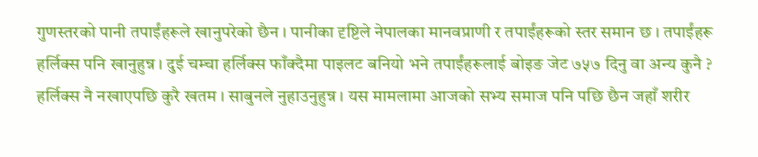गुणस्तरको पानी तपाईंहरूले खानुपरेको छैन । पानीका दृष्टिले नेपालका मानवप्राणी र तपाईंहरूको स्तर समान छ । तपाईंहरू हर्लिक्स पनि खानुहुन्न । दुई चम्चा हर्लिक्स फाँक्दैमा पाइलट बनियो भने तपाईंहरूलाई बोइङ जेट ७५७ दिनु वा अन्य कुनै ? हर्लिक्स नै नखाएपछि कुरै खतम । साबुनले नुहाउनुहुन्न । यस मामलामा आजको सभ्य समाज पनि पछि छैन जहाँ शरीर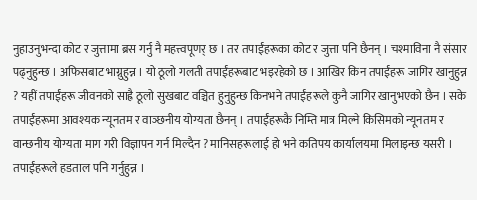नुहाउनुभन्दा कोट र जुत्तामा ब्रस गर्नु नै महत्त्वपूणर् छ । तर तपाईंहरूका कोट र जुत्ता पनि छैनन् । चश्माविना नै संसार पढ्नुहुन्छ । अफिसबाट भाग्नुहुन्न । यो ठूलो गलती तपाईंहरूबाट भइरहेको छ । आखिर किन तपाईंहरू जागिर खानुहुन्न ? यहीं तपाईंहरू जीवनको साह्रै ठूलो सुखबाट वञ्चित हुनुहुन्छ किनभने तपाईंहरूले कुनै जागिर खानुभएको छैन । सके तपाईंहरूमा आवश्यक न्यूनतम र वाञ्छनीय योग्यता छैनन् । तपाईंहरूकै निम्ति मात्र मिल्ने किसिमको न्यूनतम र वान्छनीय योग्यता माग गरी विज्ञापन गर्न मिल्दैन ? मानिसहरूलाई हो भने कतिपय कार्यालयमा मिलाइन्छ यसरी । तपाईंहरूले हडताल पनि गर्नुहुन्न ।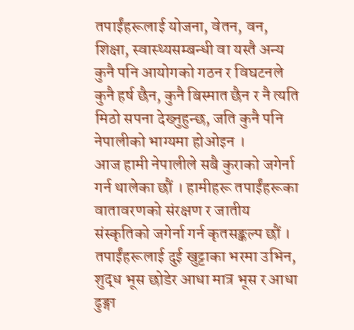तपाईंहरूलाई योजना, वेतन, वन, शिक्षा, स्वास्थ्यसम्बन्धी वा यस्तै अन्य कुनै पनि आयोगको गठन र विघटनले कुनै हर्ष छैन, कुनै बिस्मात छैन र नै त्यति मिठो सपना देख्नुहुन्छ, जति कुनै पनि नेपालीको भाग्यमा होओइन ।
आज हामी नेपालीले सबै कुराको जगेर्ना गर्न थालेका छौं । हामीहरू तपाईंहरूका वातावरणको संरक्षण र जातीय संस्कृतिको जगेर्ना गर्न कृतसङ्कल्प छौं । तपाईंहरूलाई दुई खुट्टाका भरमा उभिन, शुद्ध भूस छोडेर आधा मात्र भूस र आधा ढुङ्गा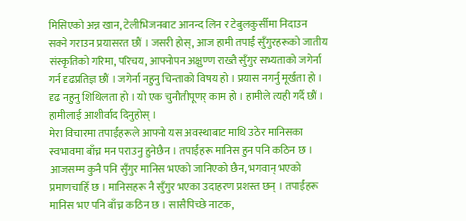मिसिएको अन्न खान, टेलीभिजनबाट आनन्द लिन र टेबुलकुर्सीमा निदाउन सक्ने गराउन प्रयासरत छौं । जसरी होस्, आज हामी तपाईं सुँगुरहरूको जातीय संस्कृतिको गरिमा, परिचय, आफ्नोपन अक्षुण्ण राख्तै सुँगुर सभ्यताको जगेर्ना गर्न दृढप्रतिज्ञ छौं । जगेर्ना नहुनु चिन्ताको विषय हो । प्रयास नगर्नु मूर्खता हो । दृढ नहुनु शिथिलता हो । यो एक चुनौतीपूणर् काम हो । हामीले त्यही गर्दै छौं । हामीलाई आशीर्वाद दिनुहोस् ।
मेरा विचारमा तपाईंहरूले आफ्नो यस अवस्थाबाट माथि उठेर मानिसका स्वभावमा बाँच्न मन पराउनु हुनेछैन । तपाईंहरू मानिस हुन पनि कठिन छ । आजसम्म कुनै पनि सुँगुर मानिस भएको जानिएको छैन, भगवान् भएको प्रमाणचाहिँ छ । मानिसहरू नै सुँगुर भएका उदाहरण प्रशस्त छन् । तपाईंहरू मानिस भए पनि बाँच्न कठिन छ । सासैपिच्छे नाटक,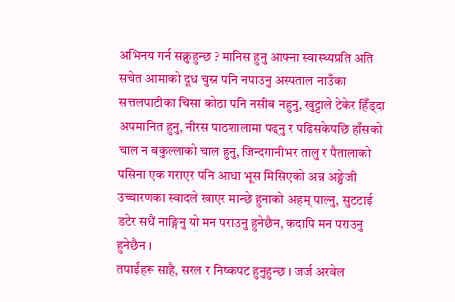अभिनय गर्न सक्नुहुन्छ ? मानिस हुनु आफ्ना स्वास्थ्यप्रति अति सचेत आमाको दूध चुस्न पनि नपाउनु अस्पताल नाउँका सत्तलपाटीका चिसा कोठा पनि नसीब नहुनु, खुट्टाले टेकेर हिँड्दा अपमानित हुनु, नीरस पाठशालामा पढ्नु र पढिसकेपछि हाँसको चाल न बकुल्लाको चाल हुनु, जिन्दगानीभर तालु र पैतालाको पसिना एक गराएर पनि आधा भूस मिसिएको अन्न अङ्ग्रेजी उच्चारणका स्वादले खाएर मान्छे हुनाको अहम् पाल्नु, सुटटाई डटेर सधैं नाङ्गिनु यो मन पराउनु हुनेछैन, कदापि मन पराउनु हुनेछैन ।
तपाईंहरू साहै, सरल र निष्कपट हुनुहुन्छ । जर्ज अरवेल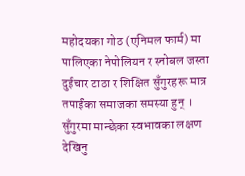महोदयका गोठ (एनिमल फार्म) मा पालिएका नेपोलियन र स्नोबल जस्ता दुईचार टाठा र शिक्षित सुँगुरहरू मात्र तपाईंका समाजका समस्या हुन् । सुँगुरमा मान्छेका स्वभावका लक्षण देखिनु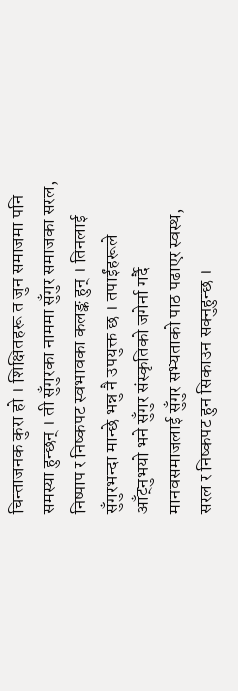चिन्ताजनक कुरा हो । शिक्षितहरू त जुन समाजमा पनि समस्या हुन्छन् । ती सुँगुरका नाममा सुँगुर समाजका सरल, निष्पाप र निष्कपट स्वभावका कलङ्क हुन् । तिनलाई सुँगुरभन्दा मान्छे भन्नु नै उपयुक्त छ । तपाईंहरूले आँट्नुभयो भने सुँगुर संस्कृतिको जगेर्ना गर्दै मानवसमाजलाई सुँगुर सभ्यताको पाठ पढाएर स्वस्थ, सरल र निष्कपट हुन सिकाउन सक्नुहुन्छ ।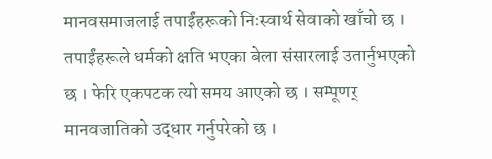मानवसमाजलाई तपाईंहरूको निःस्वार्थ सेवाको खाँचो छ । तपाईंहरूले धर्मको क्षति भएका बेला संसारलाई उतार्नुभएको छ । फेरि एकपटक त्यो समय आएको छ । सम्पूणर् मानवजातिको उद्धार गर्नुपरेको छ ।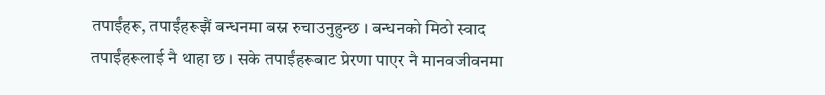तपाईंहरू, तपाईंहरूझैं बन्धनमा बस्न रुचाउनुहुन्छ । बन्धनको मिठो स्वाद तपाईंहरूलाई नै थाहा छ । सके तपाईंहरूबाट प्रेरणा पाएर नै मानवजीवनमा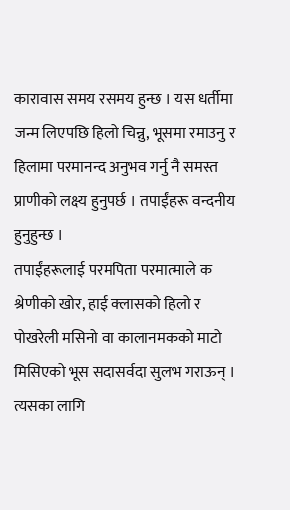कारावास समय रसमय हुन्छ । यस धर्तीमा जन्म लिएपछि हिलो चिन्नु, भूसमा रमाउनु र हिलामा परमानन्द अनुभव गर्नु नै समस्त प्राणीको लक्ष्य हुनुपर्छ । तपाईंहरू वन्दनीय हुनुहुन्छ ।
तपाईंहरूलाई परमपिता परमात्माले क श्रेणीको खोर, हाई क्लासको हिलो र पोखरेली मसिनो वा कालानमकको माटो मिसिएको भूस सदासर्वदा सुलभ गराऊन् । त्यसका लागि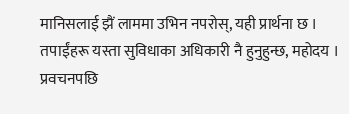मानिसलाई झैं लाममा उभिन नपरोस्, यही प्रार्थना छ । तपाईंहरू यस्ता सुविधाका अधिकारी नै हुनुहुन्छ, महोदय ।
प्रवचनपछि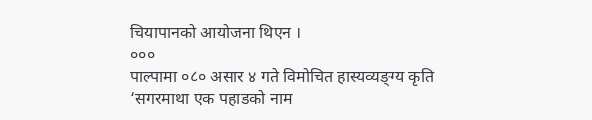चियापानको आयोजना थिएन ।
०००
पाल्पामा ०८० असार ४ गते विमोचित हास्यव्यङ्ग्य कृति
‘सगरमाथा एक पहाडको नाम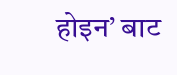होइन’ बाट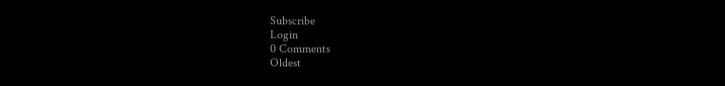Subscribe
Login
0 Comments
Oldest